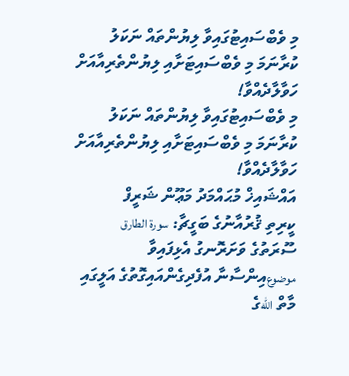މި ވެބްސައިޓުގައިވާ ލިޔުންތައް ނަކަލު ކުރާނަމަ މި ވެބްސައިޓަށާއި ލިޔުންތެރިއާއަށް ހަވާލާދެއްވާ!
މި ވެބްސައިޓުގައިވާ ލިޔުންތައް ނަކަލު ކުރާނަމަ މި ވެބްސައިޓަށާއި ލިޔުންތެރިއާއަށް ހަވާލާދެއްވާ!
އައްޝައިޚް މުޙައްމަދު މަޢޫން ޝަރީފް
ކީރިތި ޤުރުއާނުގެ ބަގީޗާ: سورة الطارق
ސޫރަތުގެ ވަށަރޮނގު އެޅިފައިވާ موضوعއިންސާނާ އުފެދިގެންއައިގޮތުގެ އަލީގައި މާތް اللهގެ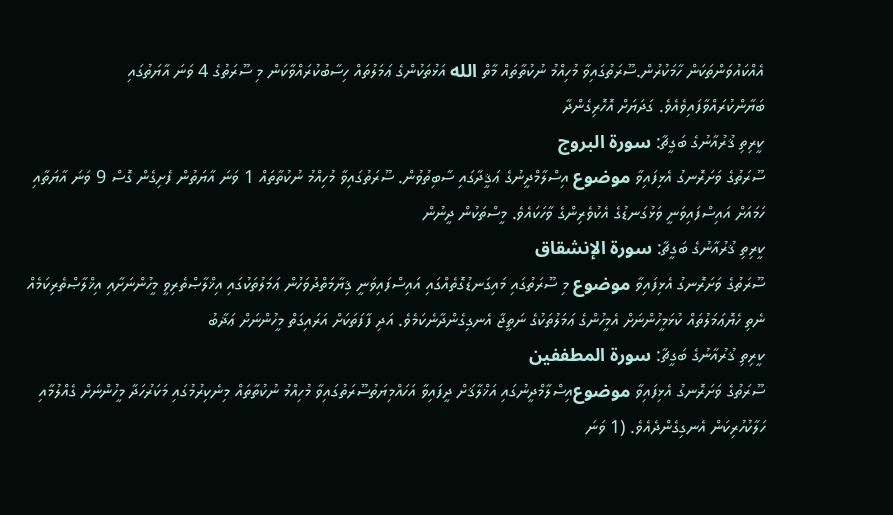އެއްކައުވަންތަކަން ހާމަކުރުން.ސޫރަތުގައިވާ މުހިއްމު ނުކުތާތައް މާތް الله އަޅުތަކުންގެ ޢަމަލުތައް ހިސާބުކުރައްވާކަން މި ސޫރަތުގެ 4 ވަނަ އާޔަތުގައި ބަޔާންކުރައްވާފައިވެއެވެ. ގަދަޔަށް އޮހޮރިގެންދާ
ކީރިތި ޤުރުއާނުގެ ބަގީޗާ: سورة البروج
ސޫރަތުގެ ވަށަރޮނގު އެޅިފައިވާ موضوع އިސްލާމްދީނުގެ ޢަޤީދާގައި ސާބިތުވުން. ސޫރަތުގައިވާ މުހިއްމު ނުކުތާތައް 1 ވަނަ އާޔަތުން ފެށިގެން ގޮސް 9 ވަނަ އާޔަތާއި ހަމައަށް އައިސްފައިވަނީ ވަޅުގަނޑުގެ އެކުވެރިންގެ ވާހަކައެވެ. މީސްތަކުން ދީނުން
ކީރިތި ޤުރުއާނުގެ ބަގީޗާ: سورة الإنشقاق
ސޫރަތުގެ ވަށަރޮނގު އެޅިފައިވާ موضوع މި ސޫރަތުގައި މައިގަނޑުގޮތެއްގައި އައިސްފައިވަނީ ޤިޔާމަތްދުވަހުން ޢަމަލުތަކުގައި އިޚްލާޞްތެރިވީ މީހުންނަށާއި އިޚްލާޞްތެރިކަމެއް ނެތި ހެޔޮޢަމަލުތައް ކުޅަމީހުންނަށް އެމީހުންގެ ޢަމަލުތަކުގެ ނަތީޖާ އެނގިގެންދާނެކަމެވެ. އަދި ފާފަތަކަށް އަރައިގަތް މީހުންނަށް ޢަޛާބު
ކީރިތި ޤުރުއާނުގެ ބަގީޗާ: سورة المطففين
ސޫރަތުގެ ވަށަރޮނގު އެޅިފައިވާ موضوعއިސްލާމްދީނުގައި އަޚްލާޤަށް ދީފައިވާ އަހައްމިޔަތުސޫރަތުގައިވާ މުހިއްމު ނުކުތާތައް މިނެކިރުމުގައި މަކަރުހަދާ މީހުންނަށް ގެއްލުމާއި ހަލާކުހުރިކަން އެނގިގެންދެއެވެ. (1 ވަނަ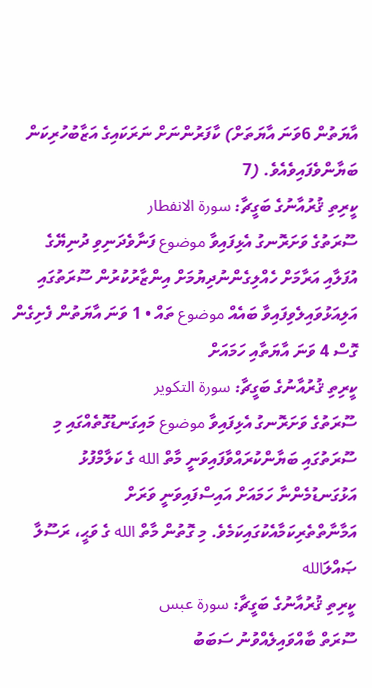އާޔަތުން 6ވަނަ އާޔަތަށް) ކާފަރުންނަށް ނަރަކައިގެ އަޒާބުހުރިކަން ބަޔާންވެފައިވެއެވެ. (7
ކީރިތި ޤުރުއާނުގެ ބަގީޗާ: سورة الانفطار
ސޫރަތުގެ ވަށަރޮނގު އެޅިފައިވާ موضوع ފަނާވެދަނިވި ދުނިޔޭގެ އުފަލާއި އަރާމަށް ހެއްލިގެންނުދިޔުމަށް އިންޒާރުކުރުން ސޫރަތުގައި އަލިއަޅުވައިލެވިފައިވާ ބައެއް موضوع ތައް • 1 ވަނަ އާޔަތުން ފެށިގެން ގޮސް 4 ވަނަ އާޔަތާއި ހަމައަށް
ކީރިތި ޤުރުއާނުގެ ބަގީޗާ: سورة التكوير
ސޫރަތުގެ ވަށަރޮނގު އެޅިފައިވާ موضوع މައިގަނޑުގޮތެއްގައި މި ސޫރަތުގައި ބަޔާންކުރައްވާފައިވަނީ މާތް الله ގެ ކަލާމްފުޅު އަޅުގަނޑުމެންނާ ހަމައަށް އައިސްފައިވަނީ ވަރަށް އަމާނާތްތެރިކަމާއެކުގައިކަމެވެ. މި ގޮތުން މާތް الله ގެ ވަޙީ، ރަސޫލާ ޞައްލަالله
ކީރިތި ޤުރުއާނުގެ ބަގީޗާ: سورة عبس
ސޫރަތް ބާއްވައިލެއްވުނު ސަބަބު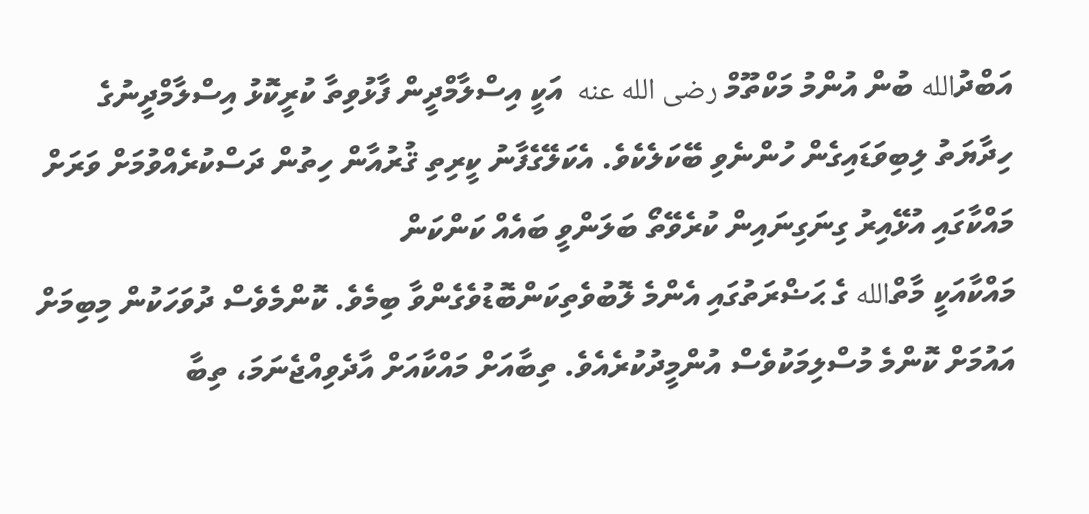އަބްދުالله ބުން އުންމު މަކްތޫމް رضى الله عنه  އަކީ އިސްލާމްދީން ފާޅުވިތާ ކުރީކޮޅު އިސްލާމްދީނުގެ ހިދާޔަތު ލިބިވަޑައިގެން ހުންނެވި ބޭކަލެކެވެ. އެކަލޭގެފާނު ކީރިތި ޤުރުއާން ހިތުން ދަސްކުރެއްވުމަށް ވަރަށް
މައްކާގައި އުޅޭއިރު ގިނަގިނައިން ކުރެވޭތޯ ބަލަންވީ ބައެއް ކަންކަން
މައްކާއަކީ މާތްالله ގެ ޙަޟްރަތުގައި އެންމެ ލޮބުވެތިކަންބޮޑުވެގެންވާ ބިމެވެ. ކޮންމެވެސް ދުވަހަކުން މިބިމަށް އައުމަށް ކޮންމެ މުސްލިމަކުވެސް އުންމީދުކުރެއެވެ. ތިބާއަށް މައްކާއަށް އާދެވިއްޖެނަމަ، ތިބާ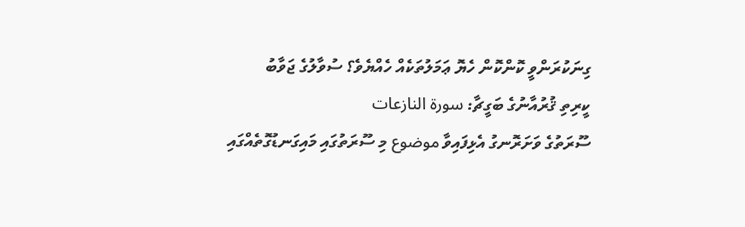ގިނަކުރަންވީ ކޮންކޮން ހެޔޮ ޢަމަލުތަކެއް ހެއްޔެވެ؟ ސުވާލުގެ ޖަވާބު
ކީރިތި ޤުރުއާނުގެ ބަގީޗާ: سورة النازعات
ސޫރަތުގެ ވަށަރޮނގު އެޅިފައިވާ موضوع މި ސޫރަތުގައި މައިގަނޑުގޮތެއްގައި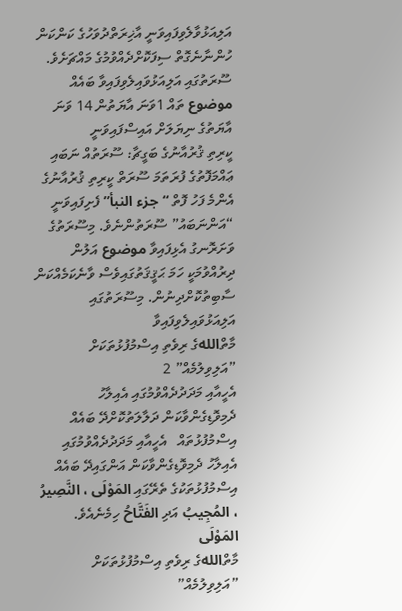އަލިއަޅުވާލެވިފައިވަނީ އާޚިރަތްދުވަހުގެ ކަންކަން ހުންނާނެގޮތް ސިފަކޮށްދެއްވުމުގެ މައްޗަށެވެ. ސޫރަތުގައި އަލިއަޅުވައިލެވިފައިވާ ބައެއް موضوع ތައް 1ވަނަ އާޔަތުން 14 ވަނަ އާޔަތުގެ ނިޔަލަށް އައިސްފައިވަނީ
ކީރިތި ޤުރުއާނުގެ ބަގީޗާ: ސޫރަތުއް ނަބައި
ޢައްމަފޮތުގެ ފުރަތަމަ ސޫރަތް ކީރިތި ޤުރުއާނުގެ އެންމެ ފަހު ފޮތް “جزء النبأ” ފެށިފައިވަނީ “އަންނަބައު” ސޫރަތުންނެވެ. މިސޫރަތުގެ ވަށަރޮނގު އެޅިފައިވާ موضوع އަލުން ދިރުއްވުމަކީ ހަމަ ޙަޤީޤަތުގައިވެސް ވާނެކަމެއްކަން ސާބިތުކޮށްދިނުން. މިސޫރަތުގައި އަލިއަޅުވައިލެވިފައިވާ
މާތްاللهގެ ރިވެތި އިސްމުފުޅުތަކަށް ”އަލިވިލުމެއް” 2
އެހީއާއި މަދަދުދެއްވުމުގައި އެއިލާހު ދެމިވޮޑިގެންވާކަން ދަލާލަތުކޮށްދޭ ބައެއް އިސްމުފުޅުތައް   އެހީއާއި މަދަދުދެއްވުމުގައި އެއިލާހު ދެމިވޮޑިގެންވާކަން އަންގައިދޭ ބައެއް އިސްމުފުޅުތަކުގެ ތެރޭގައި المَوْلَى ، النَّصِيرُ ، المُجِيبُ އަދި الفَتَّاحُ ހިމެނެއެވެ. المَوْلَى
މާތްاللهގެ ރިވެތި އިސްމުފުޅުތަކަށް ”އަލިވިލުމެއް”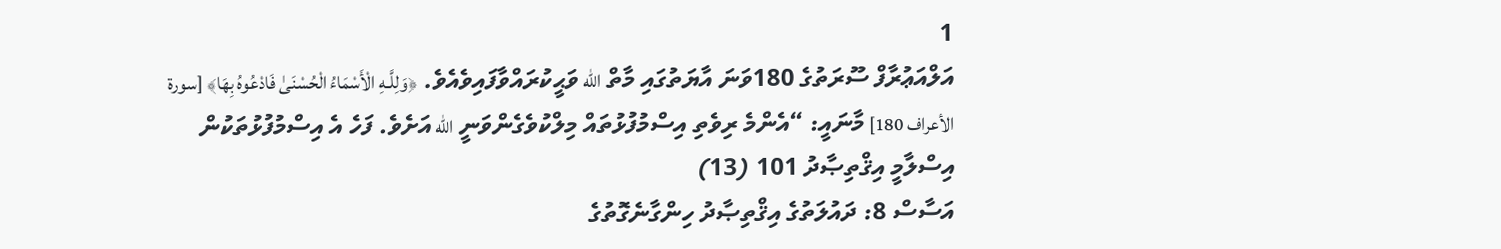1
އަލްއަޢުރާފް ސޫރަތުގެ 180ވަނަ އާޔަތުގައި މާތް الله ވަޙީކުރައްވާފައިވެއެވެ. ﴿وَلِلَّـهِ الْأَسْمَاءُ الْحُسْنَىٰ فَادْعُوهُ بِهَا﴾ [سورة الأعراف 180] މާނައީ: “އެންމެ ރިވެތި އިސްމުފުޅުތައް މިލްކުވެގެންވަނީ الله އަށެވެ. ފަހެ އެ އިސްމުފުޅުތަކުން
އިސްލާމީ އިޤްތިޞާދު 101 (13)
އަސާސް 8: ދައުލަތުގެ އިޤްތިޞާދު ހިންގާނެގޮތުގެ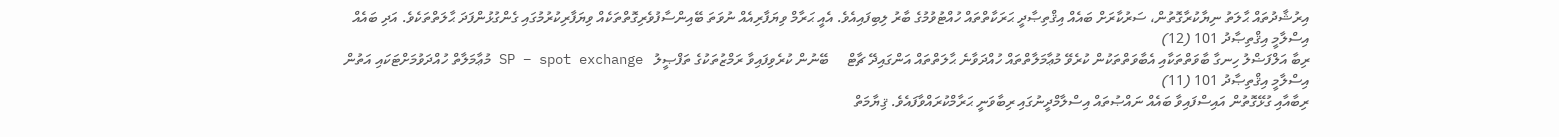އިރުޝާދުތައް ޙާލަތު ނިޔާކުރާގޮތުން، ސަރުކާރަށް ބައެއް އިޤްތިޞާދީ ޙަރަކާތްތައް ހުއްޓުވުމުގެ ބާރު ލިބިފައިއެވެ. އެއީ ޙަރާމް ވިޔަފާރިއެއް ނުވަތަ ބޭއިންސާފުވެރިގޮތްތަކެއް ވިޔަފާރިކުރުމުގައި ގެންގުޅުންފަދަ ޙާލަތްތަކެވެ. އަދި ބައެއް
އިސްލާމީ އިޤްތިޞާދު 101 (12)
ރިބާ އަލްފަޟްލު ހިނގާ ބާވަތްތަކާއި އެބާވަތްތަކުން ކުރެވޭ މުޢާމަލާތްތައް ހުއްދަވާނެ ޙާލަތްތައް އަންގައިދޭ ޗާޓް     ބޭނުން ކުރެވިފައިވާ ރަމްޒުތަކުގެ ތަފްޞީލު   SP – spot exchange މުޢާމަލާތް ހުއްދަވުމަށްޓަކައި އަތުން
އިސްލާމީ އިޤްތިޞާދު 101 (11)
ރިބާއާއި ގުޅޭގޮތުން އައިސްފައިވާ ބައެއް ނައްޞުތައް އިސްލާމްދީނުގައި ރިބާވަނީ ޙަރާމްކުރައްވާފައެވެ. ޤިޔާމަތް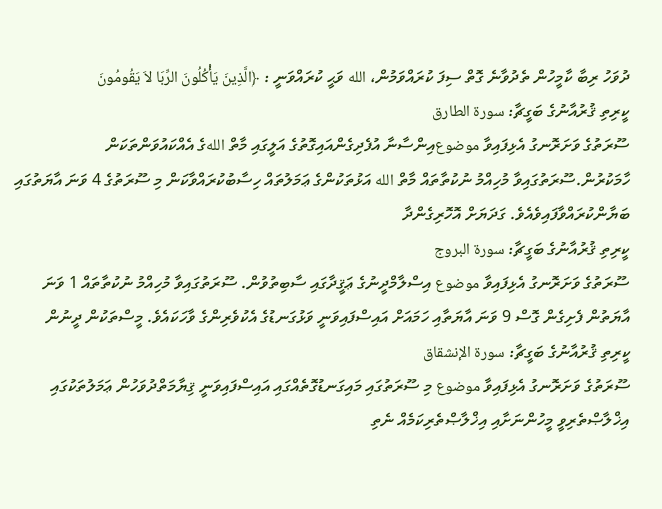ދުވަހު ރިބާ ކާމީހުން ތެދުވާނެ ގޮތް ސިފަ ކުރައްވަމުން، الله ވަޙީ ކުރައްވަނީ : ﴿الَّذِينَ يَأْكُلُونَ الرِّبَا لاَ يَقُومُونَ
ކީރިތި ޤުރުއާނުގެ ބަގީޗާ: سورة الطارق
ސޫރަތުގެ ވަށަރޮނގު އެޅިފައިވާ موضوعއިންސާނާ އުފެދިގެންއައިގޮތުގެ އަލީގައި މާތް اللهގެ އެއްކައުވަންތަކަން ހާމަކުރުން.ސޫރަތުގައިވާ މުހިއްމު ނުކުތާތައް މާތް الله އަޅުތަކުންގެ ޢަމަލުތައް ހިސާބުކުރައްވާކަން މި ސޫރަތުގެ 4 ވަނަ އާޔަތުގައި ބަޔާންކުރައްވާފައިވެއެވެ. ގަދަޔަށް އޮހޮރިގެންދާ
ކީރިތި ޤުރުއާނުގެ ބަގީޗާ: سورة البروج
ސޫރަތުގެ ވަށަރޮނގު އެޅިފައިވާ موضوع އިސްލާމްދީނުގެ ޢަޤީދާގައި ސާބިތުވުން. ސޫރަތުގައިވާ މުހިއްމު ނުކުތާތައް 1 ވަނަ އާޔަތުން ފެށިގެން ގޮސް 9 ވަނަ އާޔަތާއި ހަމައަށް އައިސްފައިވަނީ ވަޅުގަނޑުގެ އެކުވެރިންގެ ވާހަކައެވެ. މީސްތަކުން ދީނުން
ކީރިތި ޤުރުއާނުގެ ބަގީޗާ: سورة الإنشقاق
ސޫރަތުގެ ވަށަރޮނގު އެޅިފައިވާ موضوع މި ސޫރަތުގައި މައިގަނޑުގޮތެއްގައި އައިސްފައިވަނީ ޤިޔާމަތްދުވަހުން ޢަމަލުތަކުގައި އިޚްލާޞްތެރިވީ މީހުންނަށާއި އިޚްލާޞްތެރިކަމެއް ނެތި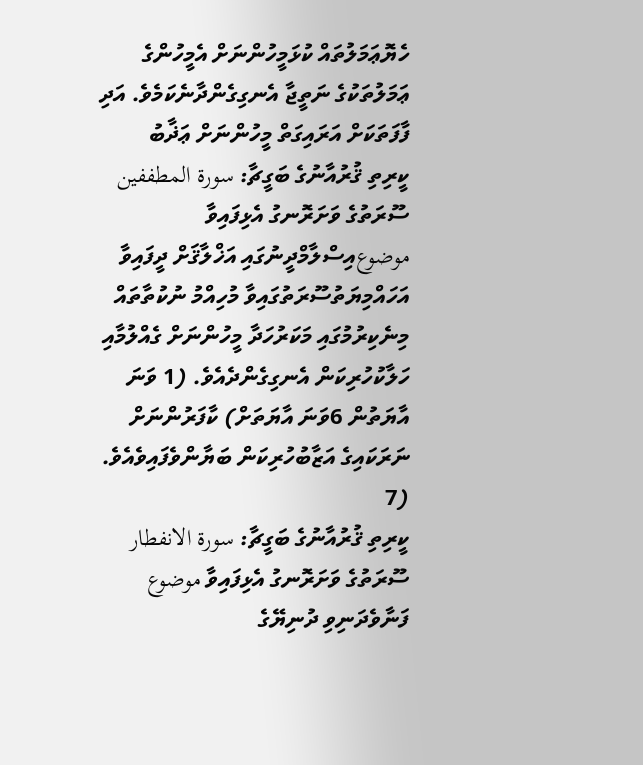ހެޔޮޢަމަލުތައް ކުޅަމީހުންނަށް އެމީހުންގެ ޢަމަލުތަކުގެ ނަތީޖާ އެނގިގެންދާނެކަމެވެ. އަދި ފާފަތަކަށް އަރައިގަތް މީހުންނަށް ޢަޛާބު
ކީރިތި ޤުރުއާނުގެ ބަގީޗާ: سورة المطففين
ސޫރަތުގެ ވަށަރޮނގު އެޅިފައިވާ موضوعއިސްލާމްދީނުގައި އަޚްލާޤަށް ދީފައިވާ އަހައްމިޔަތުސޫރަތުގައިވާ މުހިއްމު ނުކުތާތައް މިނެކިރުމުގައި މަކަރުހަދާ މީހުންނަށް ގެއްލުމާއި ހަލާކުހުރިކަން އެނގިގެންދެއެވެ. (1 ވަނަ އާޔަތުން 6ވަނަ އާޔަތަށް) ކާފަރުންނަށް ނަރަކައިގެ އަޒާބުހުރިކަން ބަޔާންވެފައިވެއެވެ. (7
ކީރިތި ޤުރުއާނުގެ ބަގީޗާ: سورة الانفطار
ސޫރަތުގެ ވަށަރޮނގު އެޅިފައިވާ موضوع ފަނާވެދަނިވި ދުނިޔޭގެ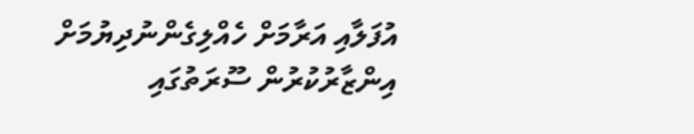އުފަލާއި އަރާމަށް ހެއްލިގެންނުދިޔުމަށް އިންޒާރުކުރުން ސޫރަތުގައި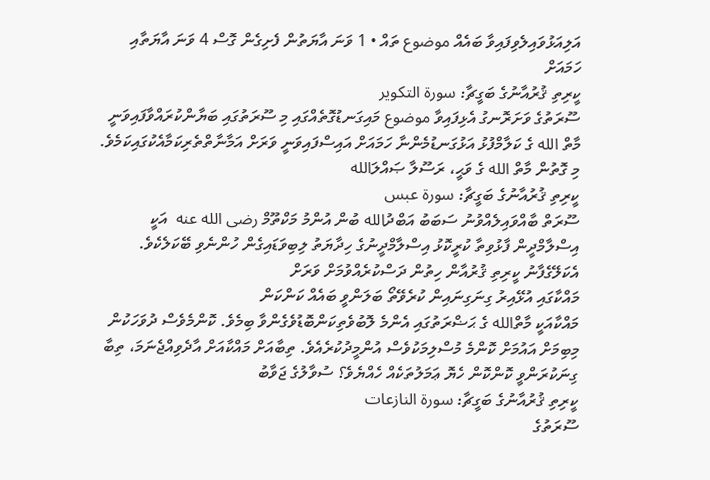އަލިއަޅުވައިލެވިފައިވާ ބައެއް موضوع ތައް • 1 ވަނަ އާޔަތުން ފެށިގެން ގޮސް 4 ވަނަ އާޔަތާއި ހަމައަށް
ކީރިތި ޤުރުއާނުގެ ބަގީޗާ: سورة التكوير
ސޫރަތުގެ ވަށަރޮނގު އެޅިފައިވާ موضوع މައިގަނޑުގޮތެއްގައި މި ސޫރަތުގައި ބަޔާންކުރައްވާފައިވަނީ މާތް الله ގެ ކަލާމްފުޅު އަޅުގަނޑުމެންނާ ހަމައަށް އައިސްފައިވަނީ ވަރަށް އަމާނާތްތެރިކަމާއެކުގައިކަމެވެ. މި ގޮތުން މާތް الله ގެ ވަޙީ، ރަސޫލާ ޞައްލަالله
ކީރިތި ޤުރުއާނުގެ ބަގީޗާ: سورة عبس
ސޫރަތް ބާއްވައިލެއްވުނު ސަބަބު އަބްދުالله ބުން އުންމު މަކްތޫމް رضى الله عنه  އަކީ އިސްލާމްދީން ފާޅުވިތާ ކުރީކޮޅު އިސްލާމްދީނުގެ ހިދާޔަތު ލިބިވަޑައިގެން ހުންނެވި ބޭކަލެކެވެ. އެކަލޭގެފާނު ކީރިތި ޤުރުއާން ހިތުން ދަސްކުރެއްވުމަށް ވަރަށް
މައްކާގައި އުޅޭއިރު ގިނަގިނައިން ކުރެވޭތޯ ބަލަންވީ ބައެއް ކަންކަން
މައްކާއަކީ މާތްالله ގެ ޙަޟްރަތުގައި އެންމެ ލޮބުވެތިކަންބޮޑުވެގެންވާ ބިމެވެ. ކޮންމެވެސް ދުވަހަކުން މިބިމަށް އައުމަށް ކޮންމެ މުސްލިމަކުވެސް އުންމީދުކުރެއެވެ. ތިބާއަށް މައްކާއަށް އާދެވިއްޖެނަމަ، ތިބާ ގިނަކުރަންވީ ކޮންކޮން ހެޔޮ ޢަމަލުތަކެއް ހެއްޔެވެ؟ ސުވާލުގެ ޖަވާބު
ކީރިތި ޤުރުއާނުގެ ބަގީޗާ: سورة النازعات
ސޫރަތުގެ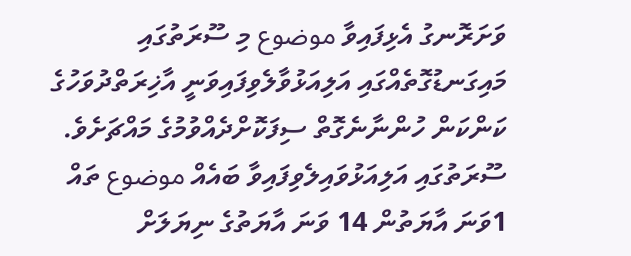ވަށަރޮނގު އެޅިފައިވާ موضوع މި ސޫރަތުގައި މައިގަނޑުގޮތެއްގައި އަލިއަޅުވާލެވިފައިވަނީ އާޚިރަތްދުވަހުގެ ކަންކަން ހުންނާނެގޮތް ސިފަކޮށްދެއްވުމުގެ މައްޗަށެވެ. ސޫރަތުގައި އަލިއަޅުވައިލެވިފައިވާ ބައެއް موضوع ތައް 1ވަނަ އާޔަތުން 14 ވަނަ އާޔަތުގެ ނިޔަލަށް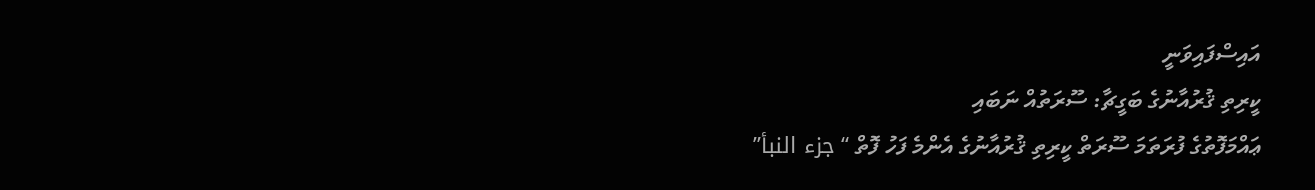އައިސްފައިވަނީ
ކީރިތި ޤުރުއާނުގެ ބަގީޗާ: ސޫރަތުއް ނަބައި
ޢައްމަފޮތުގެ ފުރަތަމަ ސޫރަތް ކީރިތި ޤުރުއާނުގެ އެންމެ ފަހު ފޮތް “جزء النبأ”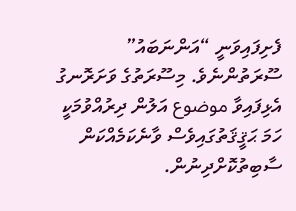ފެށިފައިވަނީ “އަންނަބައު” ސޫރަތުންނެވެ. މިސޫރަތުގެ ވަށަރޮނގު އެޅިފައިވާ موضوع އަލުން ދިރުއްވުމަކީ ހަމަ ޙަޤީޤަތުގައިވެސް ވާނެކަމެއްކަން ސާބިތުކޮށްދިނުން.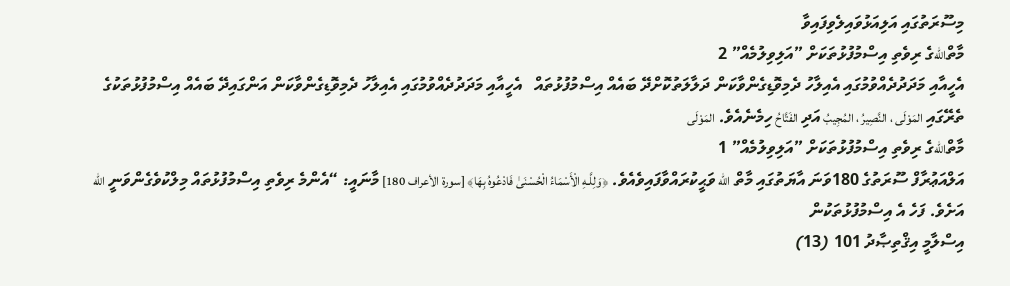މިސޫރަތުގައި އަލިއަޅުވައިލެވިފައިވާ
މާތްاللهގެ ރިވެތި އިސްމުފުޅުތަކަށް ”އަލިވިލުމެއް” 2
އެހީއާއި މަދަދުދެއްވުމުގައި އެއިލާހު ދެމިވޮޑިގެންވާކަން ދަލާލަތުކޮށްދޭ ބައެއް އިސްމުފުޅުތައް   އެހީއާއި މަދަދުދެއްވުމުގައި އެއިލާހު ދެމިވޮޑިގެންވާކަން އަންގައިދޭ ބައެއް އިސްމުފުޅުތަކުގެ ތެރޭގައި المَوْلَى ، النَّصِيرُ ، المُجِيبُ އަދި الفَتَّاحُ ހިމެނެއެވެ. المَوْلَى
މާތްاللهގެ ރިވެތި އިސްމުފުޅުތަކަށް ”އަލިވިލުމެއް” 1
އަލްއަޢުރާފް ސޫރަތުގެ 180ވަނަ އާޔަތުގައި މާތް الله ވަޙީކުރައްވާފައިވެއެވެ. ﴿وَلِلَّـهِ الْأَسْمَاءُ الْحُسْنَىٰ فَادْعُوهُ بِهَا﴾ [سورة الأعراف 180] މާނައީ: “އެންމެ ރިވެތި އިސްމުފުޅުތައް މިލްކުވެގެންވަނީ الله އަށެވެ. ފަހެ އެ އިސްމުފުޅުތަކުން
އިސްލާމީ އިޤްތިޞާދު 101 (13)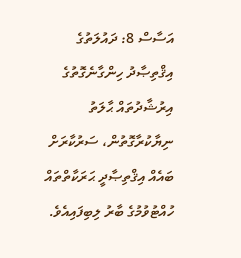އަސާސް 8: ދައުލަތުގެ އިޤްތިޞާދު ހިންގާނެގޮތުގެ އިރުޝާދުތައް ޙާލަތު ނިޔާކުރާގޮތުން، ސަރުކާރަށް ބައެއް އިޤްތިޞާދީ ޙަރަކާތްތައް ހުއްޓުވުމުގެ ބާރު ލިބިފައިއެވެ.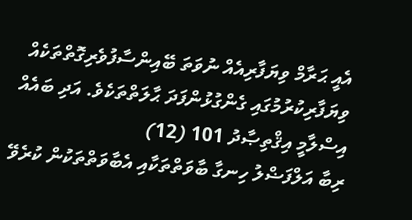އެއީ ޙަރާމް ވިޔަފާރިއެއް ނުވަތަ ބޭއިންސާފުވެރިގޮތްތަކެއް ވިޔަފާރިކުރުމުގައި ގެންގުޅުންފަދަ ޙާލަތްތަކެވެ. އަދި ބައެއް
އިސްލާމީ އިޤްތިޞާދު 101 (12)
ރިބާ އަލްފަޟްލު ހިނގާ ބާވަތްތަކާއި އެބާވަތްތަކުން ކުރެވޭ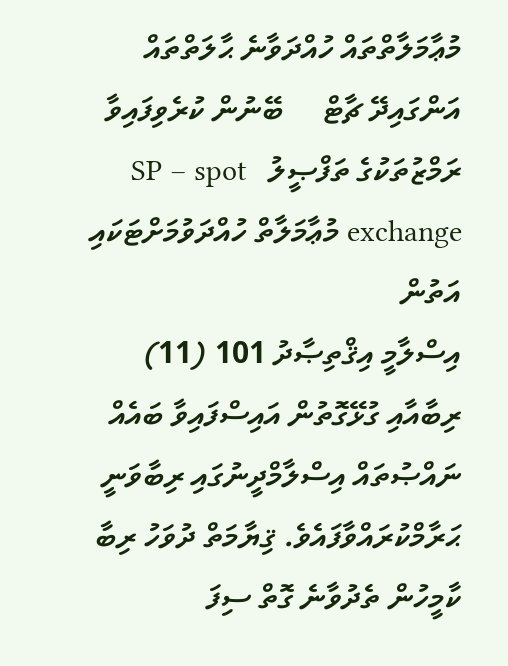މުޢާމަލާތްތައް ހުއްދަވާނެ ޙާލަތްތައް އަންގައިދޭ ޗާޓް     ބޭނުން ކުރެވިފައިވާ ރަމްޒުތަކުގެ ތަފްޞީލު   SP – spot exchange މުޢާމަލާތް ހުއްދަވުމަށްޓަކައި އަތުން
އިސްލާމީ އިޤްތިޞާދު 101 (11)
ރިބާއާއި ގުޅޭގޮތުން އައިސްފައިވާ ބައެއް ނައްޞުތައް އިސްލާމްދީނުގައި ރިބާވަނީ ޙަރާމްކުރައްވާފައެވެ. ޤިޔާމަތް ދުވަހު ރިބާ ކާމީހުން ތެދުވާނެ ގޮތް ސިފަ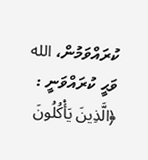ކުރައްވަމުން، الله ވަޙީ ކުރައްވަނީ : ﴿الَّذِينَ يَأْكُلُونَ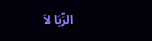الرِّبَا لاَ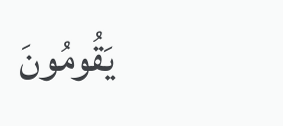يَقُومُونَ